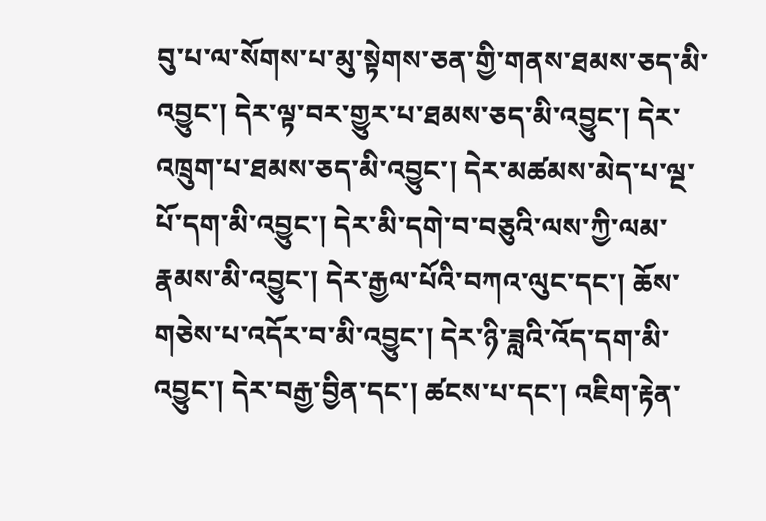བུ་པ་ལ་སོགས་པ་མུ་སྟེགས་ཅན་གྱི་གནས་ཐམས་ཅད་མི་འབྱུང་། དེར་ལྟ་བར་གྱུར་པ་ཐམས་ཅད་མི་འབྱུང་། དེར་འཁྲུག་པ་ཐམས་ཅད་མི་འབྱུང་། དེར་མཚམས་མེད་པ་ལྔ་པོ་དག་མི་འབྱུང་། དེར་མི་དགེ་བ་བཅུའི་ལས་ཀྱི་ལམ་རྣམས་མི་འབྱུང་། དེར་རྒྱལ་པོའི་བཀའ་ལུང་དང་། ཆོས་གཅེས་པ་འདོར་བ་མི་འབྱུང་། དེར་ཉི་ཟླའི་འོད་དག་མི་འབྱུང་། དེར་བརྒྱ་བྱིན་དང་། ཚངས་པ་དང་། འཇིག་རྟེན་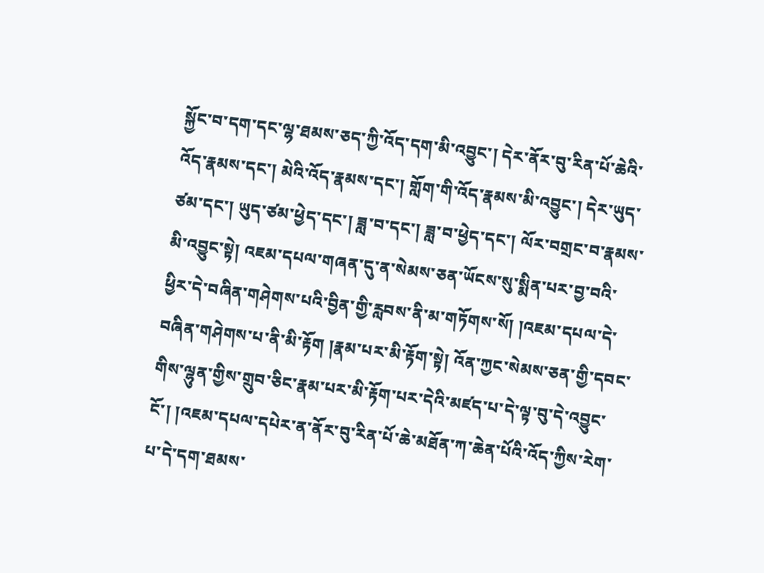སྐྱོང་བ་དག་དང་ལྷ་ཐམས་ཅད་ཀྱི་འོད་དག་མི་འབྱུང་། དེར་ནོར་བུ་རིན་པོ་ཆེའི་འོད་རྣམས་དང་། མེའི་འོད་རྣམས་དང་། གློག་གི་འོད་རྣམས་མི་འབྱུང་། དེར་ཡུད་ཙམ་དང་། ཡུད་ཙམ་ཕྱེད་དང་། ཟླ་བ་དང་། ཟླ་བ་ཕྱེད་དང་། ལོར་བགྲང་བ་རྣམས་མི་འབྱུང་སྟེ། འཇམ་དཔལ་གཞན་དུ་ན་སེམས་ཅན་ཡོངས་སུ་སྨིན་པར་བྱ་བའི་ཕྱིར་དེ་བཞིན་གཤེགས་པའི་བྱིན་གྱི་རླབས་ནི་མ་གཏོགས་སོ། །འཇམ་དཔལ་དེ་བཞིན་གཤེགས་པ་ནི་མི་རྟོག །རྣམ་པར་མི་རྟོག་སྟེ། འོན་ཀྱང་སེམས་ཅན་གྱི་དབང་གིས་ལྷུན་གྱིས་གྲུབ་ཅིང་རྣམ་པར་མི་རྟོག་པར་དེའི་མཛད་པ་དེ་ལྟ་བུ་དེ་འབྱུང་ངོ་། །འཇམ་དཔལ་དཔེར་ན་ནོར་བུ་རིན་པོ་ཆེ་མཐོན་ཀ་ཆེན་པོའི་འོད་ཀྱིས་རེག་པ་དེ་དག་ཐམས་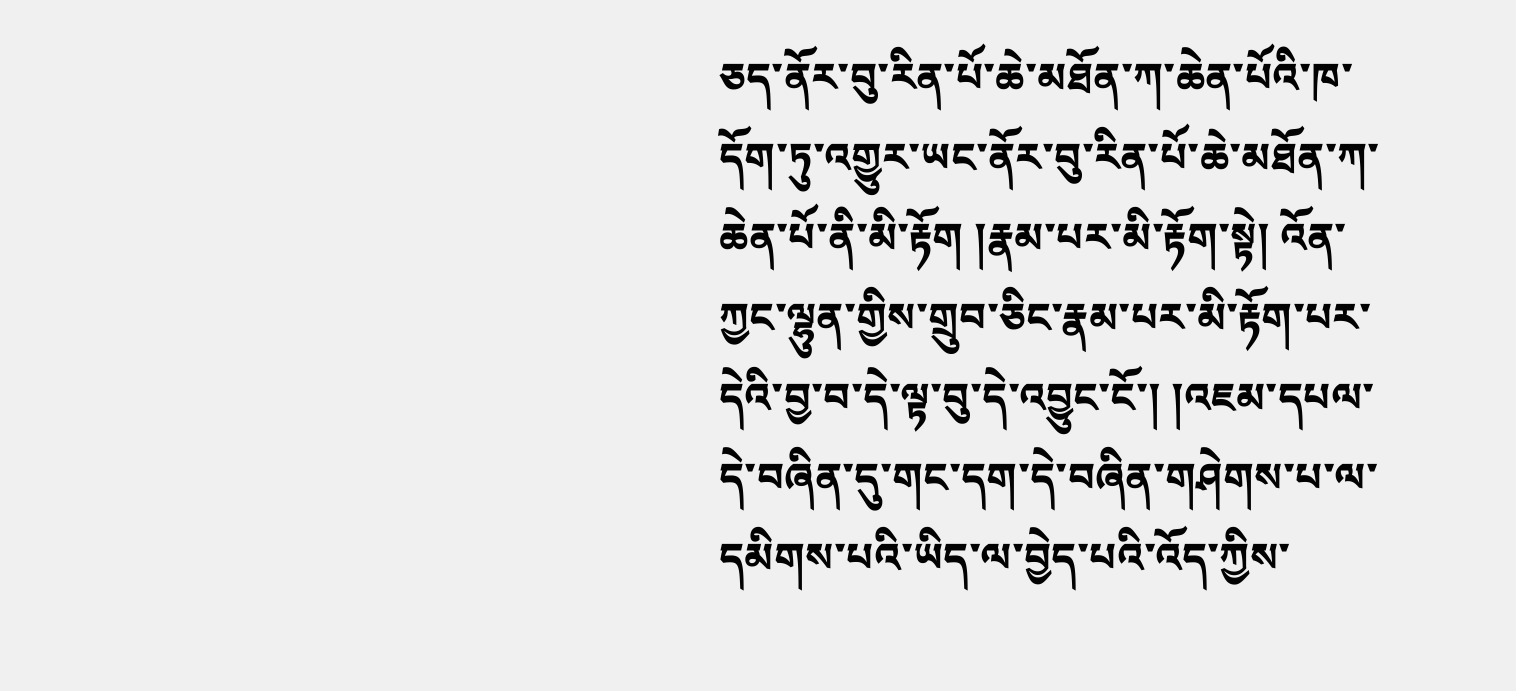ཅད་ནོར་བུ་རིན་པོ་ཆེ་མཐོན་ཀ་ཆེན་པོའི་ཁ་དོག་ཏུ་འགྱུར་ཡང་ནོར་བུ་རིན་པོ་ཆེ་མཐོན་ཀ་ཆེན་པོ་ནི་མི་རྟོག །རྣམ་པར་མི་རྟོག་སྟེ། འོན་ཀྱང་ལྷུན་གྱིས་གྲུབ་ཅིང་རྣམ་པར་མི་རྟོག་པར་དེའི་བྱ་བ་དེ་ལྟ་བུ་དེ་འབྱུང་ངོ་། །འཇམ་དཔལ་དེ་བཞིན་དུ་གང་དག་དེ་བཞིན་གཤེགས་པ་ལ་དམིགས་པའི་ཡིད་ལ་བྱེད་པའི་འོད་ཀྱིས་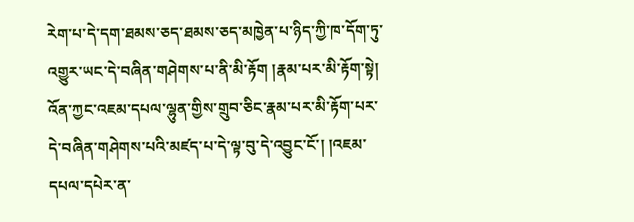རེག་པ་དེ་དག་ཐམས་ཅད་ཐམས་ཅད་མཁྱེན་པ་ཉིད་ཀྱི་ཁ་དོག་ཏུ་འགྱུར་ཡང་དེ་བཞིན་གཤེགས་པ་ནི་མི་རྟོག །རྣམ་པར་མི་རྟོག་སྟེ། འོན་ཀྱང་འཇམ་དཔལ་ལྷུན་གྱིས་གྲུབ་ཅིང་རྣམ་པར་མི་རྟོག་པར་དེ་བཞིན་གཤེགས་པའི་མཛད་པ་དེ་ལྟ་བུ་དེ་འབྱུང་ངོ་། །འཇམ་དཔལ་དཔེར་ན་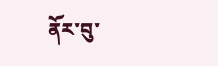ནོར་བུ་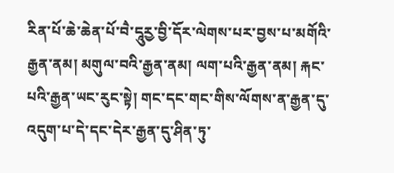རིན་པོ་ཆེ་ཆེན་པོ་བཻ་དཱུརྱ་བྱི་དོར་ལེགས་པར་བྱས་པ་མགོའི་རྒྱན་ནམ། མགུལ་བའི་རྒྱན་ནམ། ལག་པའི་རྒྱན་ནམ། རྐང་པའི་རྒྱན་ཡང་རུང་སྟེ། གང་དང་གང་གིས་ལོགས་ན་རྒྱན་དུ་འདུག་པ་དེ་དང་དེར་རྒྱན་དུ་ཤིན་ཏུ་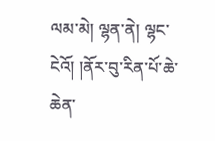ལམ་མེ། ལྷན་ནེ། ལྷང་ངེའོ། །ནོར་བུ་རིན་པོ་ཆེ་ཆེན་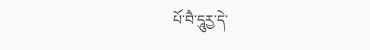པོ་བཻ་དཱུརྱ་དེ་